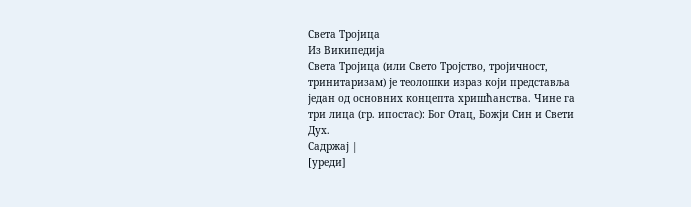Света Тројица
Из Википедија
Света Тројица (или Свето Тројство, тројичност, тринитаризам) је теолошки израз који представља један од основних концепта хришћанства. Чине га три лица (гр. ипостас): Бог Отац, Божји Син и Свети Дух.
Садржај |
[уреди]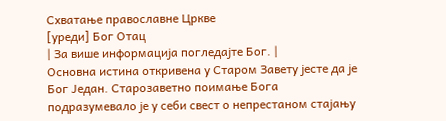Схватање православне Цркве
[уреди] Бог Отац
| За више информација погледајте Бог. |
Основна истина откривена у Старом Завету јесте да је Бог Један. Старозаветно поимање Бога подразумевало је у себи свест о непрестаном стајању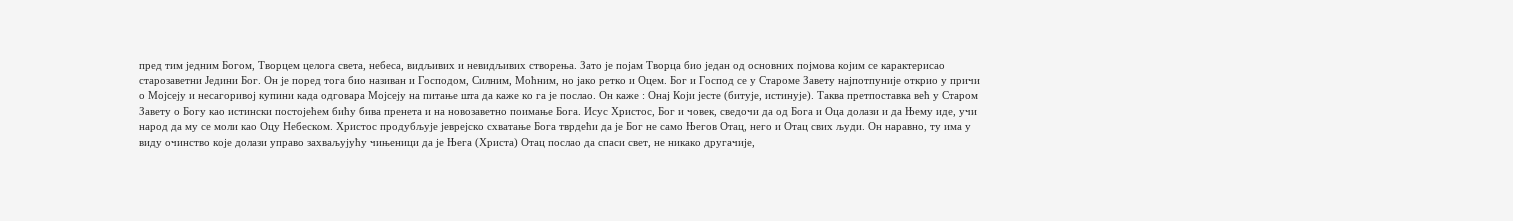пред тим једним Богом, Творцем целога света, небеса, видљивих и невидљивих створења. Зато је појам Творца био један од основних појмова којим се карактерисао старозаветни Једини Бог. Он је поред тога био називан и Господом, Силним, Моћним, но јако ретко и Оцем. Бог и Господ се у Староме Завету најпотпуније открио у причи о Мојсеју и несагоривој купини када одговара Мојсеју на питање шта да каже ко га је послао. Он каже : Онај Који јесте (битује, истинује). Таква претпоставка већ у Старом Завету о Богу као истински постојећем бићу бива пренета и на новозаветно поимање Бога. Исус Христос, Бог и човек, сведочи да од Бога и Оца долази и да Њему иде, учи народ да му се моли као Оцу Небеском. Христос продубљује јеврејско схватање Бога тврдећи да је Бог не само Његов Отац, него и Отац свих људи. Он наравно, ту има у виду очинство које долази управо захваљујућу чињеници да је Њега (Христа) Отац послао да спаси свет, не никако другачије,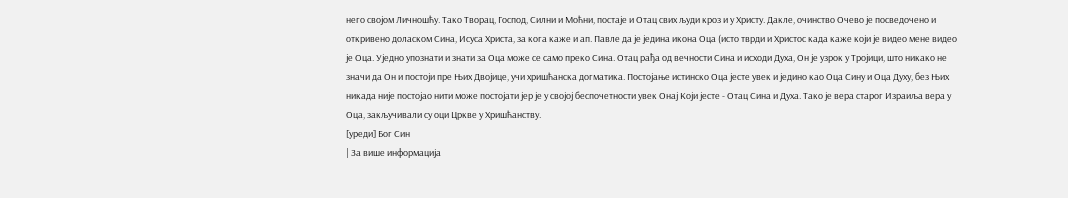него својом Личношћу. Тако Творац, Господ, Силни и Моћни, постаје и Отац свих људи кроз и у Христу. Дакле, очинство Очево је посведочено и откривено доласком Сина, Исуса Христа, за кога каже и ап. Павле да је једина икона Оца (исто тврди и Христос када каже који је видео мене видео је Оца. Уједно упознати и знати за Оца може се само преко Сина. Отац рађа од вечности Сина и исходи Духа, Он је узрок у Тројици, што никако не значи да Он и постоји пре Њих Двојице, учи хришћанска догматика. Постојање истинско Оца јесте увек и једино као Оца Сину и Оца Духу, без Њих никада није постојао нити може постојати јер је у својој беспочетности увек Онај Који јесте - Отац Сина и Духа. Тако је вера старог Израиља вера у Оца, закључивали су оци Цркве у Хришћанству.
[уреди] Бог Син
| За више информација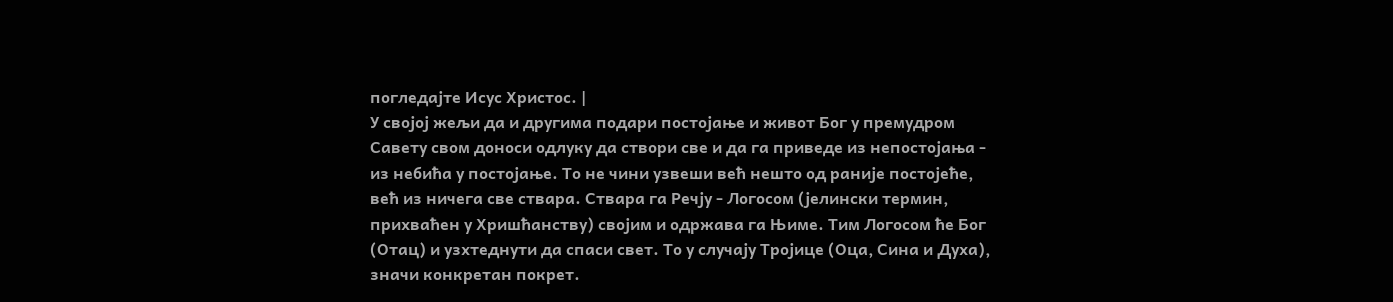погледајте Исус Христос. |
У својој жељи да и другима подари постојање и живот Бог у премудром Савету свом доноси одлуку да створи све и да га приведе из непостојања - из небића у постојање. То не чини узвеши већ нешто од раније постојеће, већ из ничега све ствара. Ствара га Речју - Логосом (јелински термин, прихваћен у Хришћанству) својим и одржава га Њиме. Тим Логосом ће Бог (Отац) и узхтеднути да спаси свет. То у случају Тројице (Оца, Сина и Духа), значи конкретан покрет.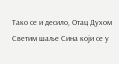Тако се и десило, Отац Духом Светим шаље Сина који се у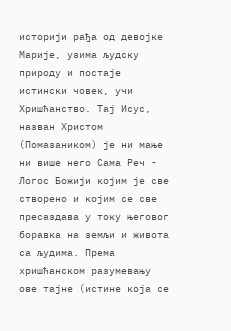историји рађа од девојке Марије, узима људску природу и постаје истински човек, учи Хришћанство. Тај Исус, назван Христом (Помазаником) је ни мање ни више него Сама Реч - Логос Божији којим је све створено и којим се све пресаздава у току његовог боравка на земљи и живота са људима. Према хришћанском разумевању ове тајне (истине која се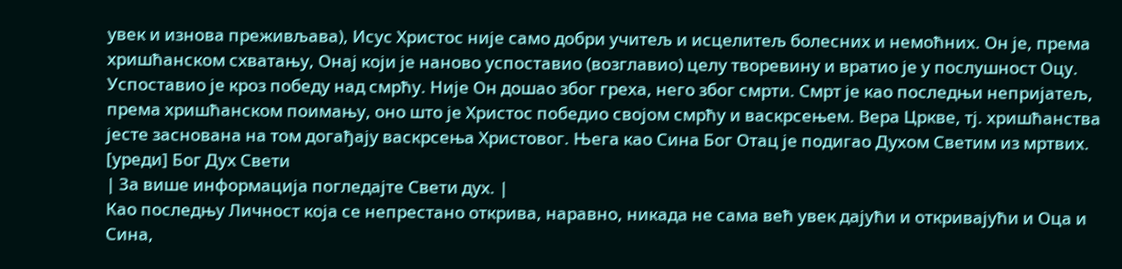увек и изнова преживљава), Исус Христос није само добри учитељ и исцелитељ болесних и немоћних. Он је, према хришћанском схватању, Онај који је наново успоставио (возглавио) целу творевину и вратио је у послушност Оцу. Успоставио је кроз победу над смрћу. Није Он дошао због греха, него због смрти. Смрт је као последњи непријатељ, према хришћанском поимању, оно што је Христос победио својом смрћу и васкрсењем. Вера Цркве, тј. хришћанства јесте заснована на том догађају васкрсења Христовог. Њега као Сина Бог Отац је подигао Духом Светим из мртвих.
[уреди] Бог Дух Свети
| За више информација погледајте Свети дух. |
Као последњу Личност која се непрестано открива, наравно, никада не сама већ увек дајући и откривајући и Оца и Сина,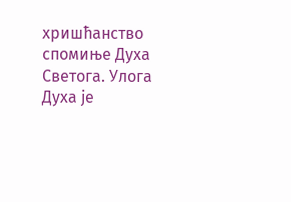хришћанство спомиње Духа Светога. Улога Духа је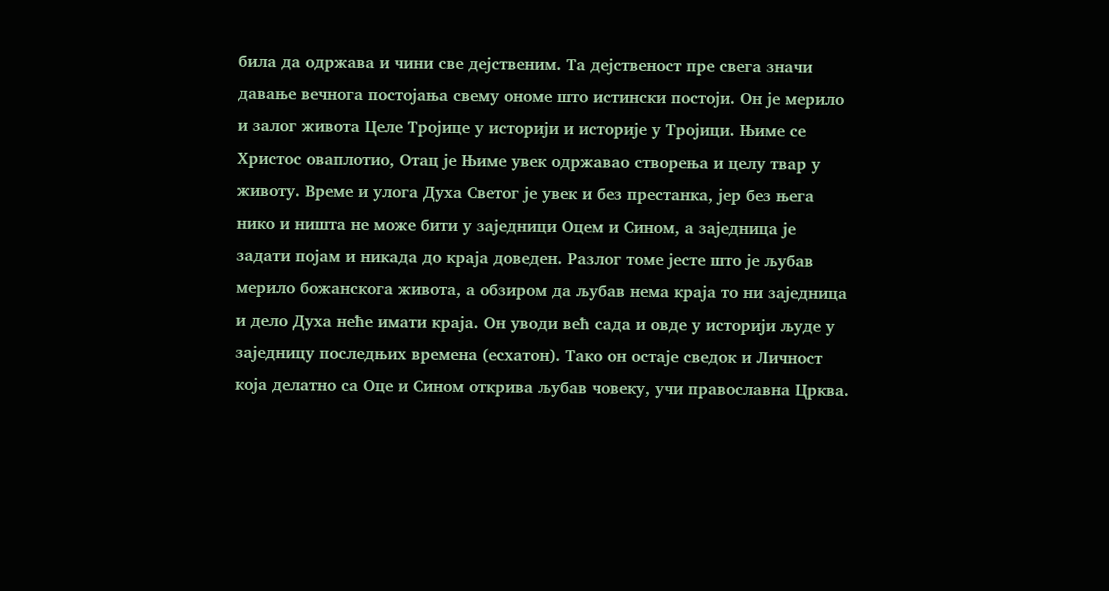била да одржава и чини све дејственим. Та дејственост пре свега значи давање вечнога постојања свему ономе што истински постоји. Он је мерило и залог живота Целе Тројице у историји и историје у Тројици. Њиме се Христос оваплотио, Отац је Њиме увек одржавао створења и целу твар у животу. Време и улога Духа Светог је увек и без престанка, јер без њега нико и ништа не може бити у заједници Оцем и Сином, а заједница је задати појам и никада до краја доведен. Разлог томе јесте што је љубав мерило божанскога живота, а обзиром да љубав нема краја то ни заједница и дело Духа неће имати краја. Он уводи већ сада и овде у историји људе у заједницу последњих времена (есхатон). Тако он остаје сведок и Личност која делатно са Оце и Сином открива љубав човеку, учи православна Црква.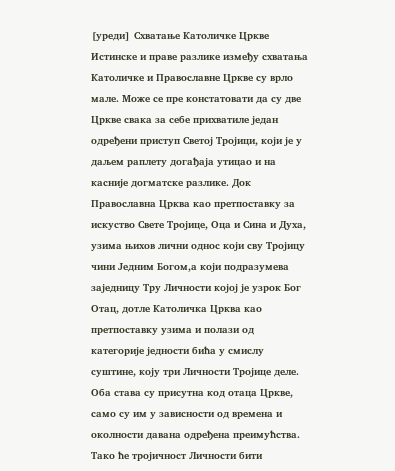[уреди] Схватање Католичке Цркве
Истинске и праве разлике између схватања Католичке и Православне Цркве су врло мале. Може се пре констатовати да су две Цркве свака за себе прихватиле један одређени приступ Светој Тројици, који је у даљем раплету догађаја утицао и на касније догматске разлике. Док Православна Црква као претпоставку за искуство Свете Тројице, Оца и Сина и Духа, узима њихов лични однос који сву Тројицу чини Једним Богом,а који подразумева заједницу Тру Личности којој је узрок Бог Отац, дотле Католичка Црква као претпоставку узима и полази од категорије једности бића у смислу суштине, коју три Личности Тројице деле. Оба става су присутна код отаца Цркве, само су им у зависности од времена и околности давана одређена преимућства. Тако ће тројичност Личности бити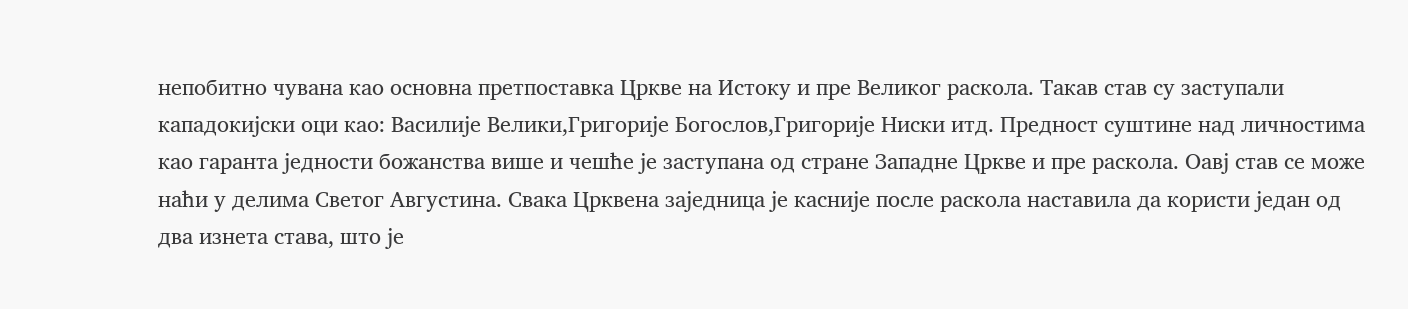непобитно чувана као основна претпоставка Цркве на Истоку и пре Великог раскола. Такав став су заступали кападокијски оци као: Василије Велики,Григорије Богослов,Григорије Ниски итд. Предност суштине над личностима као гаранта једности божанства више и чешће је заступана од стране Западне Цркве и пре раскола. Оавј став се може наћи у делима Светог Августина. Свака Црквена заједница је касније после раскола наставила да користи један од два изнета става, што је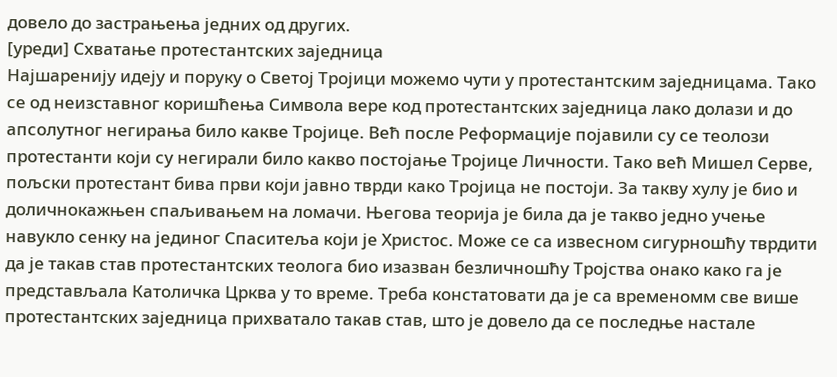довело до застрањења једних од других.
[уреди] Схватање протестантских заједница
Најшаренију идеју и поруку о Светој Тројици можемо чути у протестантским заједницама. Тако се од неизставног коришћења Символа вере код протестантских заједница лако долази и до апсолутног негирања било какве Тројице. Већ после Реформације појавили су се теолози протестанти који су негирали било какво постојање Тројице Личности. Тако већ Мишел Серве, пољски протестант бива први који јавно тврди како Тројица не постоји. За такву хулу је био и доличнокажњен спаљивањем на ломачи. Његова теорија је била да је такво једно учење навукло сенку на јединог Спаситеља који је Христос. Може се са извесном сигурношћу тврдити да је такав став протестантских теолога био изазван безличношћу Тројства онако како га је представљала Католичка Црква у то време. Треба констатовати да је са временомм све више протестантских заједница прихватало такав став, што је довело да се последње настале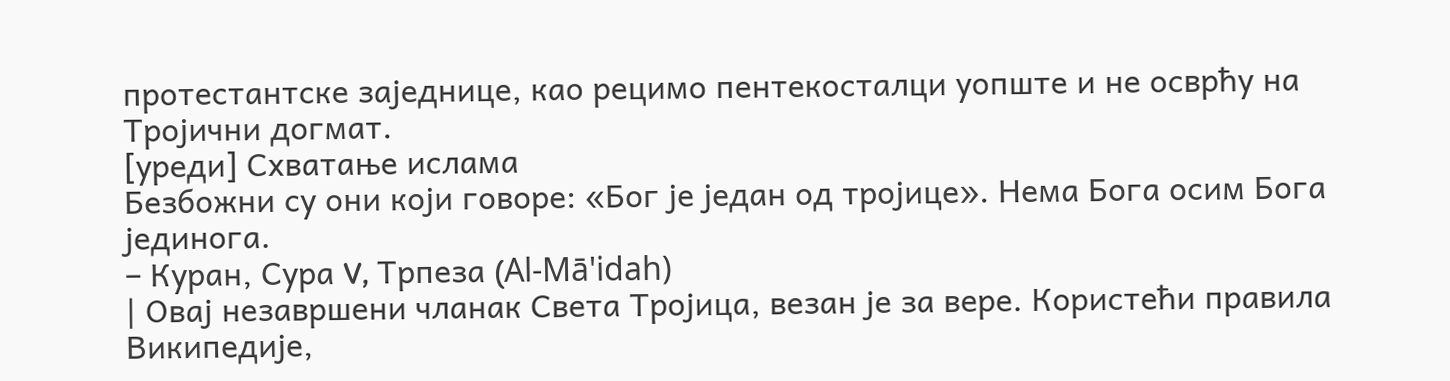протестантске заједнице, као рецимо пентекосталци уопште и не осврћу на Тројични догмат.
[уреди] Схватање ислама
Безбожни су они који говоре: «Бог је један од тројице». Нема Бога осим Бога јединога.
– Куран, Сура V, Трпеза (Al-Mā'idah)
| Овај незавршени чланак Света Тројица, везан је за вере. Користећи правила Википедије,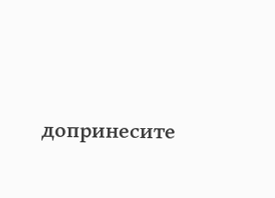допринесите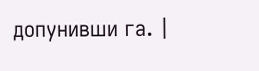допунивши га. |